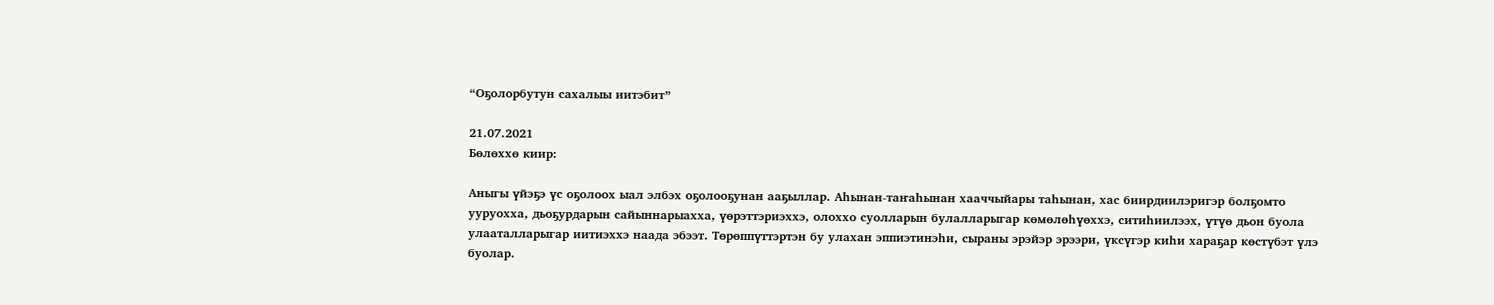“Оҕолорбутун сахалыы иитэбит”

21.07.2021
Бөлөххө киир:

Аныгы үйэҕэ үс оҕолоох ыал элбэх оҕолооҕунан ааҕыллар. Аһынан-таҥаһынан хааччыйары таһынан, хас биирдиилэригэр болҕомто ууруохха, дьоҕурдарын сайыннарыахха, үөрэттэриэххэ, олоххо суолларын булалларыгар көмөлөһүөххэ, ситиһиилээх, үтүө дьон буола улааталларыгар иитиэххэ наада эбээт. Төрөппүттэртэн бу улахан эппиэтинэһи, сыраны эрэйэр эрээри, үксүгэр киһи хараҕар көстүбэт үлэ буолар.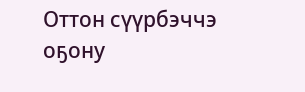Оттон сүүрбэччэ оҕону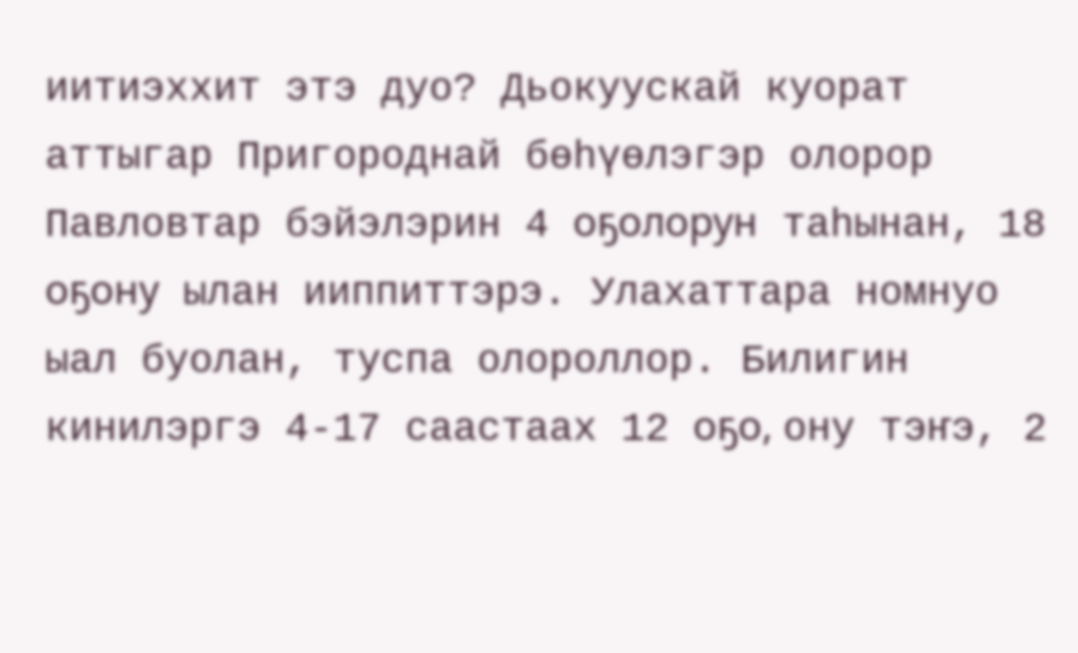иитиэххит этэ дуо? Дьокуускай куорат аттыгар Пригороднай бөһүөлэгэр олорор Павловтар бэйэлэрин 4 оҕолорун таһынан, 18 оҕону ылан ииппиттэрэ. Улахаттара номнуо ыал буолан, туспа олороллор. Билигин кинилэргэ 4-17 саастаах 12 оҕо, ону тэҥэ, 2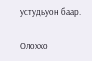устудьуон баар.

Олоххо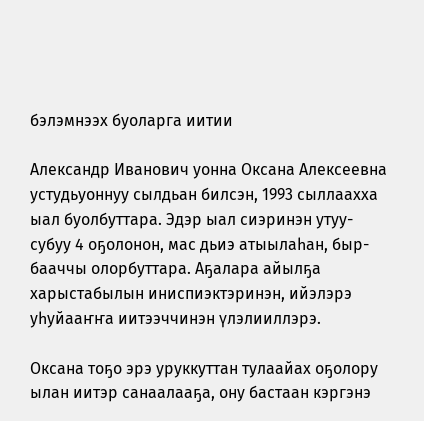бэлэмнээх буоларга иитии

Александр Иванович уонна Оксана Алексеевна устудьуоннуу сылдьан билсэн, 1993 сыллаахха ыал буолбуттара. Эдэр ыал сиэринэн утуу-субуу 4 оҕолонон, мас дьиэ атыылаһан, быр-бааччы олорбуттара. Аҕалара айылҕа харыстабылын иниспиэктэринэн, ийэлэрэ уһуйааҥҥа иитээччинэн үлэлииллэрэ.

Оксана тоҕо эрэ уруккуттан тулаайах оҕолору ылан иитэр санаалааҕа, ону бастаан кэргэнэ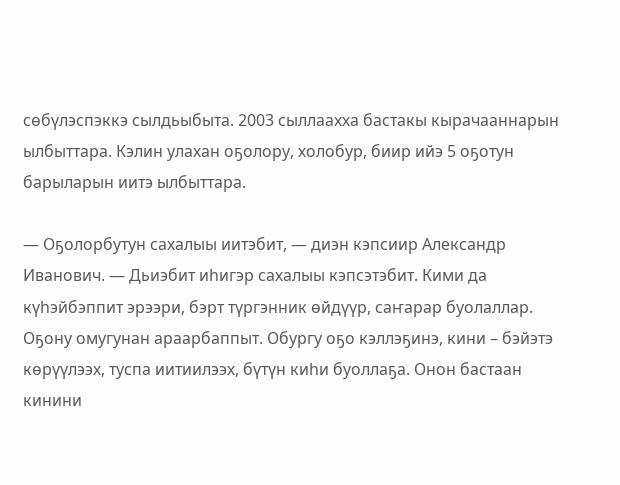сөбүлэспэккэ сылдьыбыта. 2003 сыллаахха бастакы кырачааннарын ылбыттара. Кэлин улахан оҕолору, холобур, биир ийэ 5 оҕотун барыларын иитэ ылбыттара.

— Оҕолорбутун сахалыы иитэбит, — диэн кэпсиир Александр Иванович. — Дьиэбит иһигэр сахалыы кэпсэтэбит. Кими да күһэйбэппит эрээри, бэрт түргэнник өйдүүр, саҥарар буолаллар. Оҕону омугунан араарбаппыт. Обургу оҕо кэллэҕинэ, кини – бэйэтэ көрүүлээх, туспа иитиилээх, бүтүн киһи буоллаҕа. Онон бастаан кинини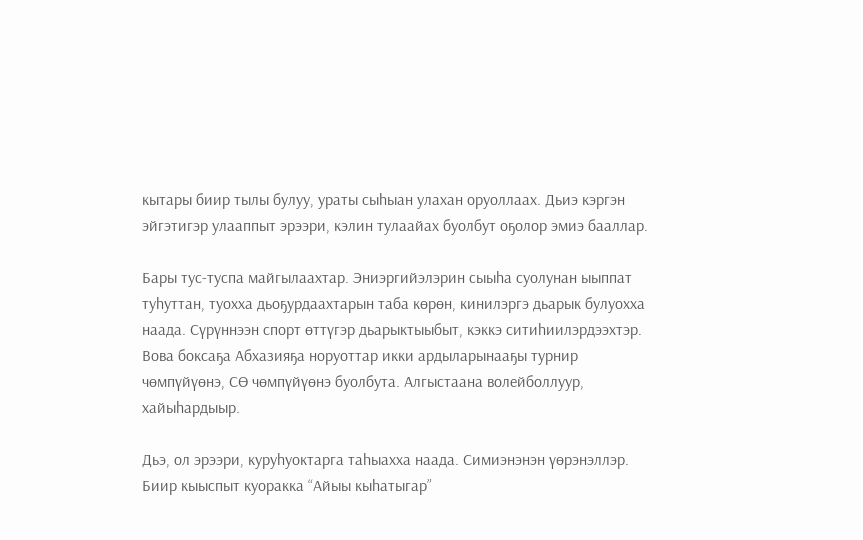кытары биир тылы булуу, ураты сыһыан улахан оруоллаах. Дьиэ кэргэн эйгэтигэр улааппыт эрээри, кэлин тулаайах буолбут оҕолор эмиэ бааллар.

Бары тус-туспа майгылаахтар. Эниэргийэлэрин сыыһа суолунан ыыппат туһуттан, туохха дьоҕурдаахтарын таба көрөн, кинилэргэ дьарык булуохха наада. Сүрүннээн спорт өттүгэр дьарыктыыбыт, кэккэ ситиһиилэрдээхтэр. Вова боксаҕа Абхазияҕа норуоттар икки ардыларынааҕы турнир чөмпүйүөнэ, СӨ чөмпүйүөнэ буолбута. Алгыстаана волейболлуур, хайыһардыыр.

Дьэ, ол эрээри, куруһуоктарга таһыахха наада. Симиэнэнэн үөрэнэллэр. Биир кыыспыт куоракка “Айыы кыһатыгар”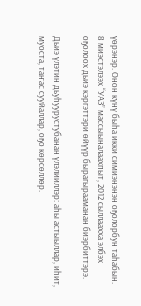үөрэнэр. Онон күнү быһа икки симиэнэнэн оҕолорбун таһабын. 8 миэстэлээх “УАЗ” массыыналаахпыт, 2012 сыллаахха элбэх оҕолоох дьиэ кэргэттэри өйүүр бырагырааманан биэрбиттэрэ.

Дьиэ үлэтин дьуһуурустубанан үлэлииллэр: аһы астыыллар, иһит, муоста, таҥас сууйаллар, оҕо көрсөллөр.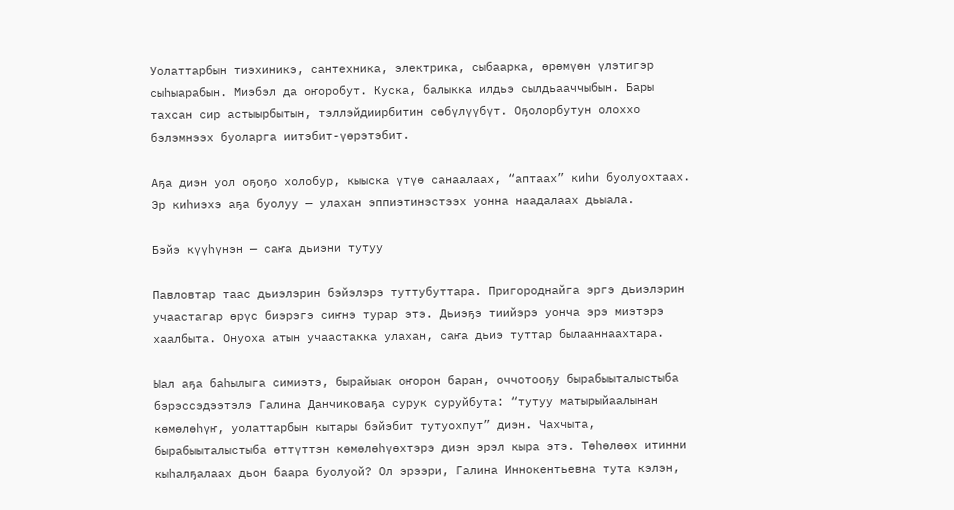Уолаттарбын тиэхиникэ, сантехника, электрика, сыбаарка, өрөмүөн үлэтигэр сыһыарабын. Миэбэл да оҥоробут. Куска, балыкка илдьэ сылдьааччыбын. Бары тахсан сир астыырбытын, тэллэйдиирбитин сөбүлүүбүт. Оҕолорбутун олоххо бэлэмнээх буоларга иитэбит-үөрэтэбит.

Аҕа диэн уол оҕоҕо холобур, кыыска үтүө санаалаах, “аптаах” киһи буолуохтаах. Эр киһиэхэ аҕа буолуу — улахан эппиэтинэстээх уонна наадалаах дьыала.

Бэйэ күүһүнэн — саҥа дьиэни тутуу

Павловтар таас дьиэлэрин бэйэлэрэ туттубуттара. Пригороднайга эргэ дьиэлэрин учаастагар өрүс биэрэгэ сиҥнэ турар этэ. Дьиэҕэ тиийэрэ уонча эрэ миэтэрэ хаалбыта. Онуоха атын учаастакка улахан, саҥа дьиэ туттар былааннаахтара.

Ыал аҕа баһылыга симиэтэ, бырайыак оҥорон баран, оччотооҕу бырабыыталыстыба бэрэссэдээтэлэ Галина Данчиковаҕа сурук суруйбута: “тутуу матырыйаалынан көмөлөһүҥ, уолаттарбын кытары бэйэбит тутуохпут” диэн. Чахчыта, бырабыыталыстыба өттүттэн көмөлөһүөхтэрэ диэн эрэл кыра этэ. Төһөлөөх итинни кыһалҕалаах дьон баара буолуой? Ол эрээри, Галина Иннокентьевна тута кэлэн,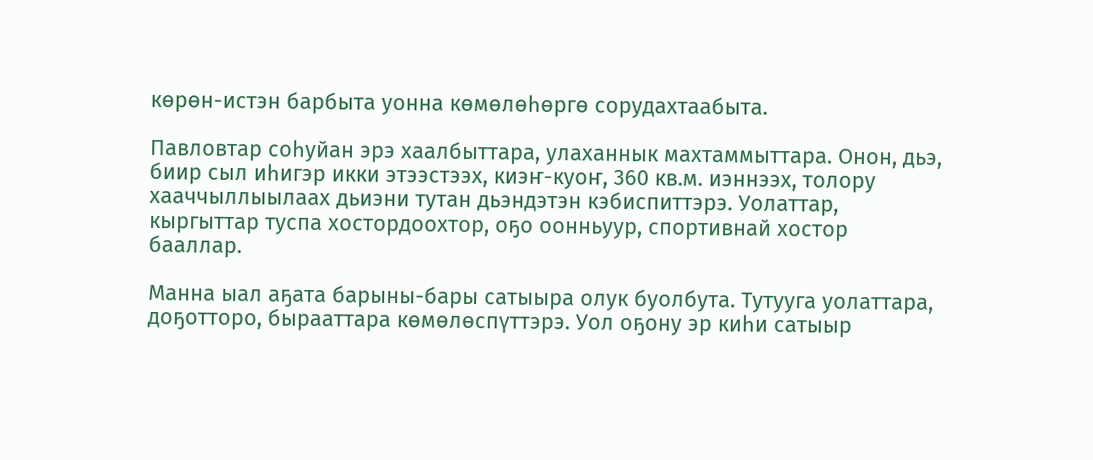көрөн-истэн барбыта уонна көмөлөһөргө сорудахтаабыта.

Павловтар соһуйан эрэ хаалбыттара, улаханнык махтаммыттара. Онон, дьэ, биир сыл иһигэр икки этээстээх, киэҥ-куоҥ, 360 кв.м. иэннээх, толору хааччыллыылаах дьиэни тутан дьэндэтэн кэбиспиттэрэ. Уолаттар, кыргыттар туспа хостордоохтор, оҕо оонньуур, спортивнай хостор бааллар.

Манна ыал аҕата барыны-бары сатыыра олук буолбута. Тутууга уолаттара, доҕотторо, бырааттара көмөлөспүттэрэ. Уол оҕону эр киһи сатыыр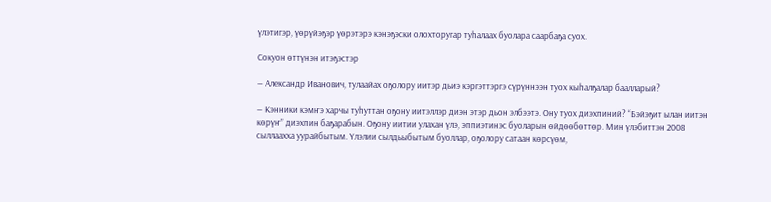үлэтигэр, үөрүйэҕэр үөрэтэрэ кэнэҕэски олохторугар туһалаах буолара саарбаҕа суох.

Сокуон өттүнэн итэҕэстэр

— Александр Иванович, тулаайах оҕолору иитэр дьиэ кэргэттэргэ сүрүннээн туох кыһалҕалар баалларый?

— Кэнники кэмҥэ харчы туһуттан оҕону иитэллэр диэн этэр дьон элбээтэ. Ону туох диэхпиний? “Бэйэҕит ылан иитэн көрүҥ” диэхпин баҕарабын. Оҕону иитии улахан үлэ, эппиэтинэс буоларын өйдөөбөттөр. Мин үлэбиттэн 2008 сыллаахха уурайбытым. Үлэлии сылдьыбытым буоллар, оҕолору сатаан көрсүөм,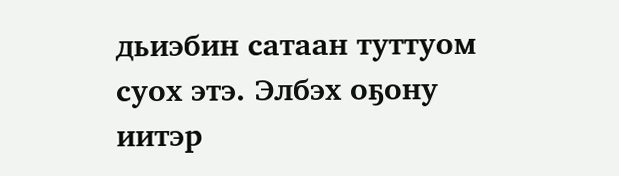дьиэбин сатаан туттуом суох этэ. Элбэх оҕону иитэр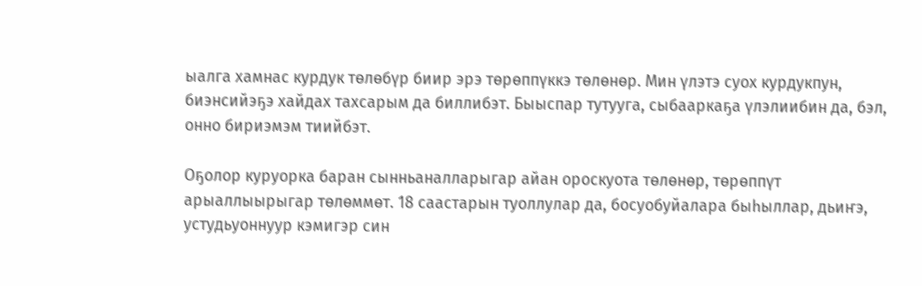ыалга хамнас курдук төлөбүр биир эрэ төрөппүккэ төлөнөр. Мин үлэтэ суох курдукпун, биэнсийэҕэ хайдах тахсарым да биллибэт. Быыспар тутууга, сыбааркаҕа үлэлиибин да, бэл, онно бириэмэм тиийбэт.

Оҕолор куруорка баран сынньаналларыгар айан ороскуота төлөнөр, төрөппүт арыаллыырыгар төлөммөт. 18 саастарын туоллулар да, босуобуйалара быһыллар, дьиҥэ, устудьуоннуур кэмигэр син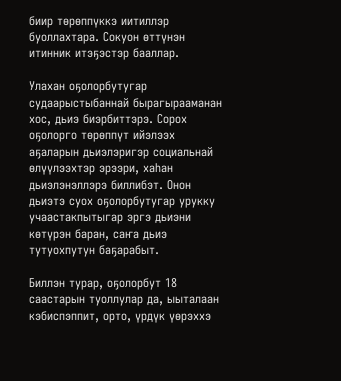биир төрөппүккэ иитиллэр буоллахтара. Сокуон өттүнэн итинник итэҕэстэр бааллар.

Улахан оҕолорбутугар судаарыстыбаннай бырагырааманан хос, дьиэ биэрбиттэрэ. Сорох оҕолорго төрөппүт ийэлээх аҕаларын дьиэлэригэр социальнай өлүүлээхтэр эрээри, хаһан дьиэлэнэллэрэ биллибэт. Онон дьиэтэ суох оҕолорбутугар урукку учаастакпытыгар эргэ дьиэни көтүрэн баран, саҥа дьиэ тутуохпутун баҕарабыт.

Биллэн турар, оҕолорбут 18 саастарын туоллулар да, ыыталаан кэбиспэппит, орто, үрдүк үөрэххэ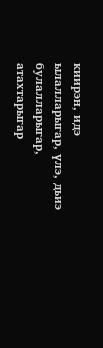киирэн, идэ ылалларыгар, үлэ, дьиэ булалларыгар, атахтарыгар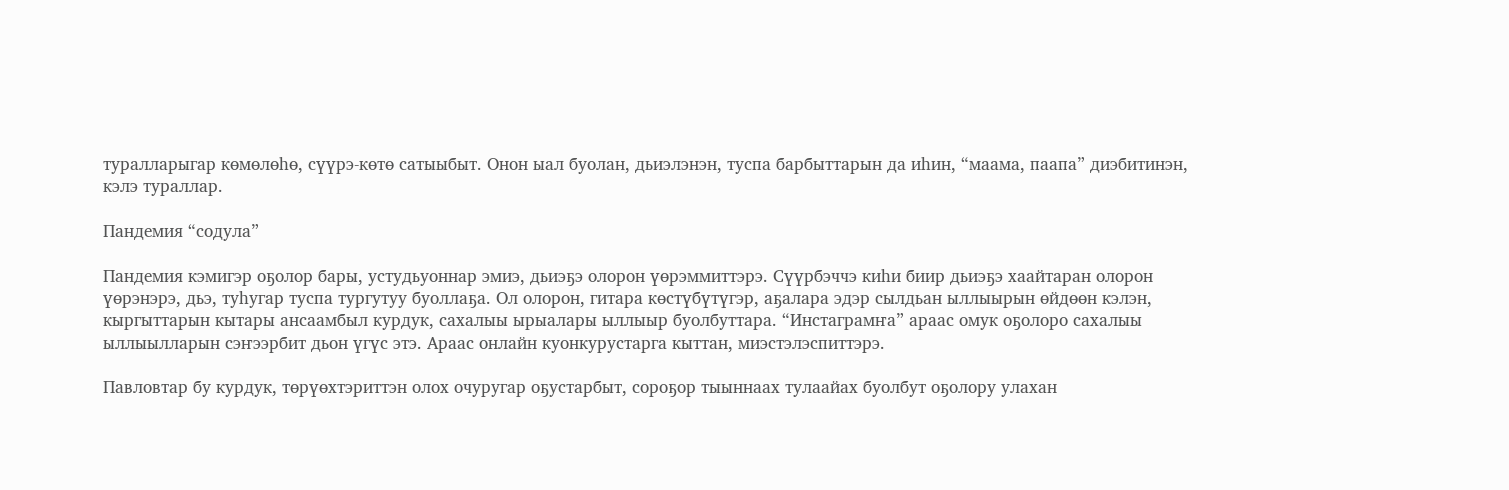туралларыгар көмөлөһө, сүүрэ-көтө сатыыбыт. Онон ыал буолан, дьиэлэнэн, туспа барбыттарын да иһин, “маама, паапа” диэбитинэн, кэлэ тураллар.

Пандемия “содула”

Пандемия кэмигэр оҕолор бары, устудьуоннар эмиэ, дьиэҕэ олорон үөрэммиттэрэ. Сүүрбэччэ киһи биир дьиэҕэ хаайтаран олорон үөрэнэрэ, дьэ, туһугар туспа тургутуу буоллаҕа. Ол олорон, гитара көстүбүтүгэр, аҕалара эдэр сылдьан ыллыырын өйдөөн кэлэн, кыргыттарын кытары ансаамбыл курдук, сахалыы ырыалары ыллыыр буолбуттара. “Инстаграмҥа” араас омук оҕолоро сахалыы ыллыылларын сэҥээрбит дьон үгүс этэ. Араас онлайн куонкурустарга кыттан, миэстэлэспиттэрэ.

Павловтар бу курдук, төрүөхтэриттэн олох очуругар оҕустарбыт, сороҕор тыыннаах тулаайах буолбут оҕолору улахан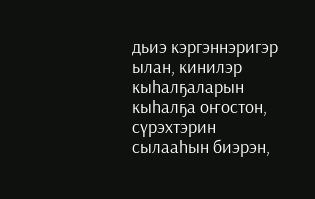дьиэ кэргэннэригэр ылан, кинилэр кыһалҕаларын кыһалҕа оҥостон, сүрэхтэрин сылааһын биэрэн,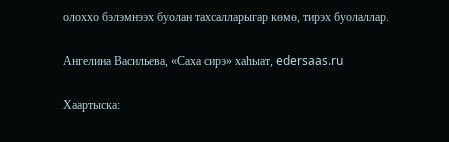олоххо бэлэмнээх буолан тахсалларыгар көмө, тирэх буолаллар.

Ангелина Васильева, «Саха сирэ» хаһыат, edersaas.ru

Хаартыска: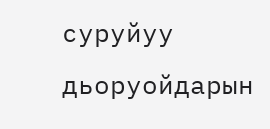суруйуу дьоруойдарын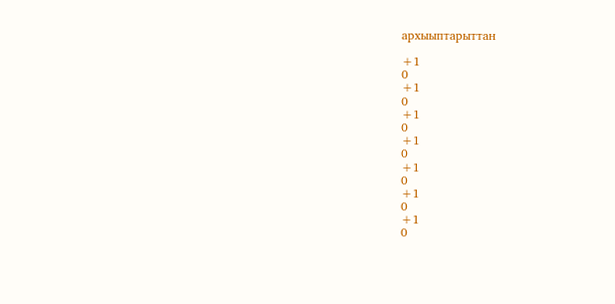архыыптарыттан

+1
0
+1
0
+1
0
+1
0
+1
0
+1
0
+1
0